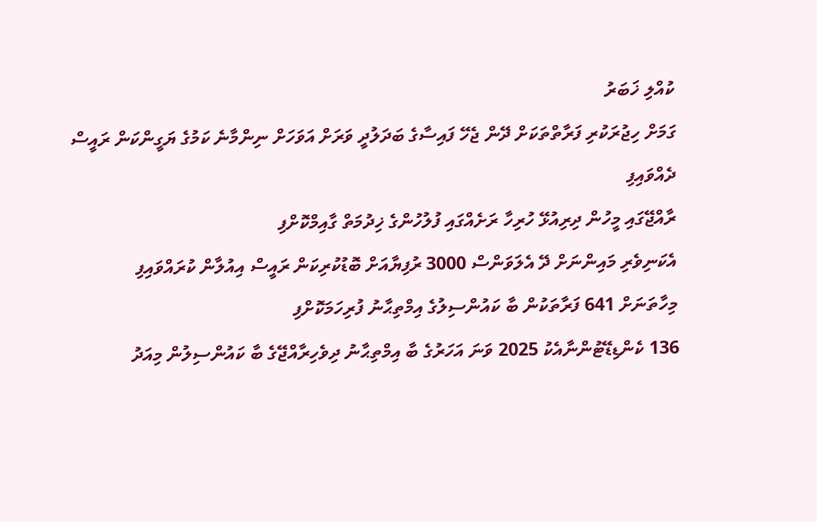ކުއްލި ޚަބަރު
ގަމަށް ހިޖުރަކުރި ފަރާތްތަކަށް ދޭން ޖެހޭ ފައިސާގެ ބަދަލުދީ ވަރަށް އަވަހަށް ނިންމާނެ ކަމުގެ ޔަގީންކަން ރައީސް ދެއްވައިފި
ރާއްޖޭގައި މީހުން ދިރިއުޅޭ ހުރިހާ ރަށެއްގައި ފުލުހުންގެ ޚިދުމަތް ގާއިމްކޮށްފި
އެކަނިވެރި މައިންނަށް ދޭ އެލަވަންސް 3000 ރުފިޔާއަށް ބޮޑުކުރިކަން ރައީސް އިއުލާން ކުރައްވައިފި
މިހާތަނަށް 641 ފަރާތަކުން ބާ ކައުންސިލުގެ އިމްތިޙާނު ފުރިހަމަކޮށްފި
136 ކެންޑިޑޭޓުންނާއެކު 2025 ވަނަ އަހަރުގެ ބާ އިމްތިޙާނު ދިވެހިރާއްޖޭގެ ބާ ކައުންސިލުން މިއަދު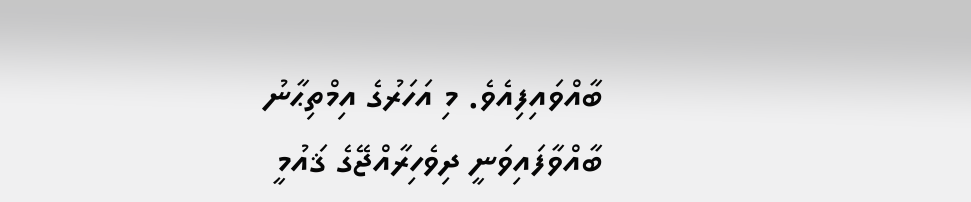ބާއްވައިފިއެވެ. މި އަހަރުގެ އިމްތިޙާނު ބާއްވާފައިވަނީ ދިވެހިރާއްޖޭގެ ޤައުމީ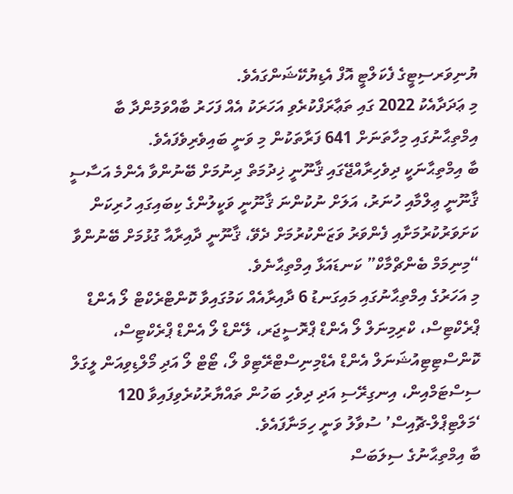ޔުނިވަރސިޓީގެ ފެކަލްޓީ އޮފް އެޑިޔުކޭޝަންގައެވެ.
މި ޢަދަދާއެކު 2022 ގައި ތަޢާރަފްކުރެވި އަހަރަކު އެއް ފަހަރު ބާއްވަމުންދާ ބާ އިމްތިޙާނުގައި މިހާތަނަށް 641 ފަރާތަކުން މި ވަނީ ބައިވެރިވެފައެވެ.
ބާ އިމްތިޙާނަކީ ދިވެހިރާއްޖޭގައި ޤާނޫނީ ޚިދުމަތް ދިނުމަށް ބޭނުންވާ އެންމެ އަސާސީ ޤާނޫނީ ޢިލްމާއި ހުނަރު، އަލަށް ނުކުންނަ ޤާނޫނީ ވަކީލުންގެ ކިބައިގައި ހުރިކަން ކަށަވަރުކުރުމަށާއި ފެންވަރު ވަޒަންކުރުމަށް ދެވޭ، ޤާނޫނީ ދާއިރާއާ ގުޅުމަށް ބޭނުންވާ “މިނިމަމް ބެންޗްމާކް” ކަނޑައަޅާ އިމްތިޙާނެވެ.
މި އަހަރުގެ އިމްތިޙާނުގައި މައިގަނޑު 6 ދާއިރާއެއް ކަމުގައިވާ ކޮންޓްރެކްޓް ލޯ އެންޑް ޕްރެކްޓިސް، ކްރިމިނަލް ލޯ އެންޑް ޕްރޮސީޖަރ، ލޭންޑް ލޯ އެންޑް ޕްރެކްޓިސް، ކޮންސްޓިޓިއުޝަނަލް އެންޑް އެޑްމިނިސްޓްރޭޓިވް ލޯ، ޓޯޓް ލޯ އަދި މޯލްޑިވިއަން ލީގަލް ސިސްޓަމްއިން، އިނގިރޭސި އަދި ދިވެހި ބަހުން ތައްޔާރުކުރެވިފައިވާ 120 ‘މަލްޓިޕްލް-ޗޮއިސް’ ސުވާލު ވަނީ ހިމަނާފައެވެ.
ބާ އިމްތިޙާނުގެ ސިލަބަސް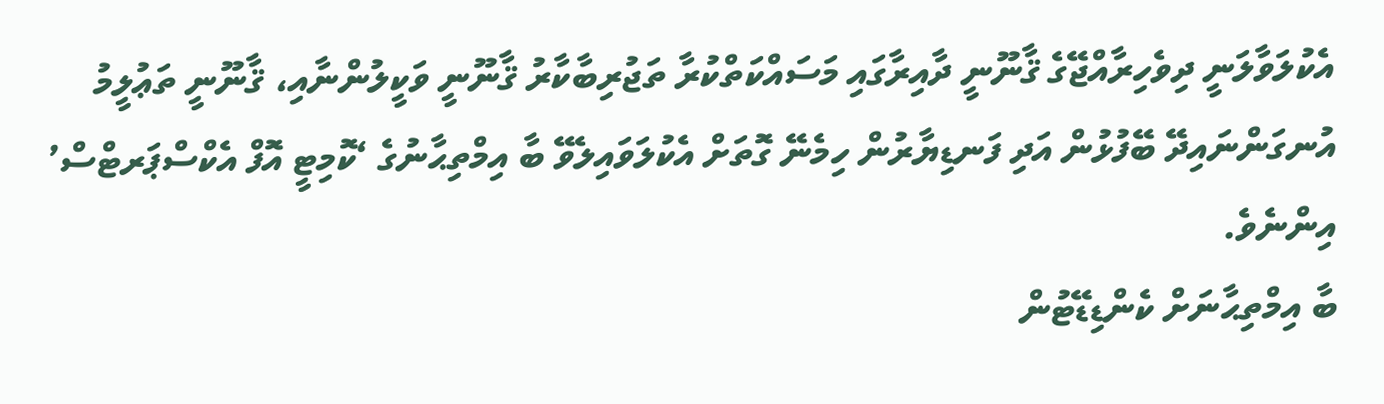އެކުލަވާލަނީ ދިވެހިރާއްޖޭގެ ޤާނޫނީ ދާއިރާގައި މަސައްކަތްކުރާ ތަޖުރިބާކާރު ޤާނޫނީ ވަކީލުންނާއި، ޤާނޫނީ ތަޢުލީމު އުނގަންނައިދޭ ބޭފުޅުން އަދި ފަނޑިޔާރުން ހިމެނޭ ގޮތަށް އެކުލަވައިލެވޭ ބާ އިމްތިޙާނުގެ ‘ކޮމިޓީ އޮފް އެކްސްޕަރޓްސް’ އިންނެވެ.
ބާ އިމްތިޙާނަށް ކެންޑިޑޭޓުން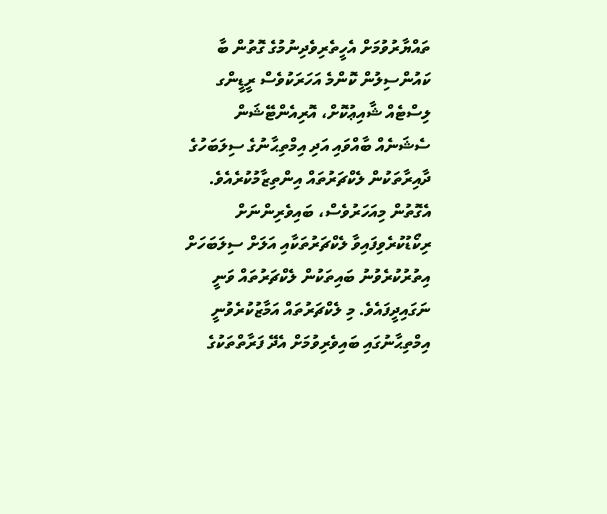ތައްޔާރުވުމަށް އެހީތެރިވެދިނުމުގެ ގޮތުން ބާ ކައުންސިލުން ކޮންމެ އަހަރަކުވެސް ރީޑީންގ ލިސްޓެއް ޝާއިޢުކޮށް، އޮރިއެންޓޭޝަން ސެޝަނެއް ބާއްވައި އަދި އިމްތިޙާނުގެ ސިލަބަހުގެ ދާއިރާތަކުން ލެކްޗަރުތައް އިންތިޒާމުކުރެއެވެ.
އެގޮތުން މިއަހަރުވެސް، ބައިވެރިންނަށް ރިކޯޑުކުރެވިފައިވާ ލެކްޗަރުތަކާއި އަލަށް ސިލަބަހަށް އިތުރުކުރެވުނު ބައިތަކުން ލެކްޗަރުތައް ވަނީ ނަގައިދީފައެވެ. މި ލެކްޗަރުތައް އަމާޒުކުރެވުނީ އިމްތިޙާނުގައި ބައިވެރިވުމަށް އެދޭ ފަރާތްތަކުގެ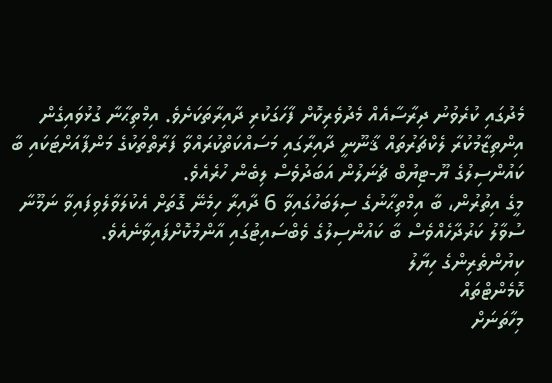މެދުގައި ކުރެވުނު ދިރާސާއެއް މެދުވެރިކޮށް ފާހަގަކުރި ދާއިރާތަކަށެވެ. އިމްތިޙާނާ ގުޅުވައިގެން އިންތިޒާމުކުރާ ލެކްޗަރުތައް ޤާނޫނީ ދާއިރާގައި މަސައްކަތްކުރައްވާ ފަރާތްތަކުގެ މަންފާއަށްޓަކައި ބާ ކައުންސިލުގެ ޔޫ-ޓިޔުބް ޗެނަލުން އަބަދުވެސް ލިބެން ހުރެއެވެ.
މީގެ އިތުރުން، ބާ އިމްތިޙާނުގެ ސިލަބަހުގައިވާ 6 ދާއިރާ ހިމެނޭ ގޮތަށް އެކުލަވާލެވިފައިވާ ނަމޫނާ ސުވާލު ކަރުދާހެއްވެސް ބާ ކައުންސިލުގެ ވެބްސައިޓުގައި އާންމުކޮށްފައިވާނެއެވެ.
ކިޔުންތެރިންގެ ހިޔާލު
ކޮމެންޓްތައް
މިހާތަނަށް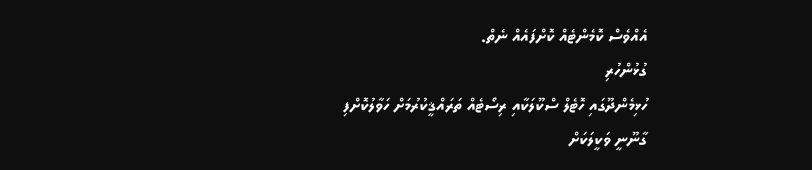އެއްވެސް ކޮމެންޓެއް ކޮށްފައެއް ނެތް.
ގުޅުންހުރި
ހުޅިމެންދޫގައި ހޮޓެލް ސްކޫލަކާއި ރިސޯޓެއް ތަރައްޤީކުރުމަށް ހަވާލުކޮށްފި
ގާނޫނީ ވަކީލަކަށް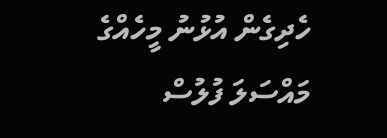ހެދިގެން އުޅުނު މީހެއްގެ މައްސަލަ ފުލުސް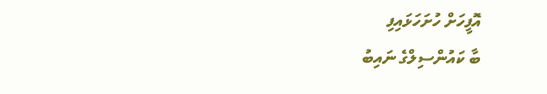އޮފީހަށް ހުށަހަޅައިފި
ބާ ކައުންސިލްގެ ނައިބު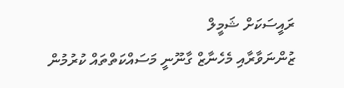ރައީސަކަށް ޝަމީލް
ޒުންނަވާރާއި މެހެނާޒް ގާނޫނީ މަސައްކަތްތައް ކުރުމުން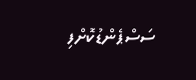ސަސްޕެންޑުކޮށްފި